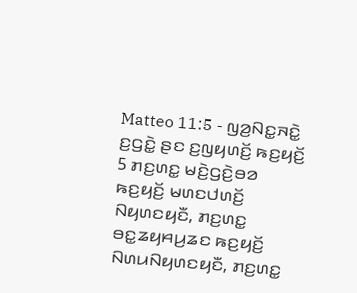Matteo 11:5 - ꤜꤤ꤬ꤡꤢ꤭ꤏꤢꤧ꤭ ꤢ꤬ꤞꤢꤧ꤭ ꤔꤢ ꤢ꤬ꤜꤟꤛꤢꤩ꤬ ꤒꤢ꤬ꤟꤢꤩ꤬
5 ꤊꤢ꤬ꤛꤢ꤭ ꤗꤢꤧ꤬ꤞꤢꤧ꤬ꤋꤤ ꤒꤢ꤬ꤟꤢꤩ꤬ ꤗꤛꤢꤓꤛꤢꤩ꤬ ꤡꤟꤛꤢꤟꤢꤪ, ꤊꤢ꤬ꤛꤢ꤭ ꤋꤢ꤭ꤘꤟꤌꤣ꤬ꤘꤢ ꤒꤢ꤬ꤟꤢꤩ꤬ ꤡꤛꤣꤡꤟꤛꤢꤟꤢꤪ, ꤊꤢ꤬ꤛꤢ꤭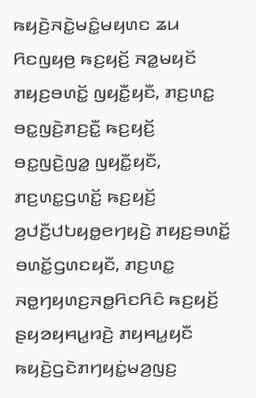ꤒꤟꤢꤧ꤬ꤏꤢꤧ꤭ꤗꤢꤨ꤭ꤗꤟꤛꤢ ꤘꤣ ꤖꤢꤜꤟꤥ꤬ ꤒꤢ꤬ꤟꤢꤩ꤬ ꤏꤤ꤭ꤗꤟꤢꤩ ꤊꤟꤢ꤬ꤋꤛꤢꤩ꤭ ꤜꤟꤢꤪ꤭ꤟꤢꤪ, ꤊꤢ꤬ꤛꤢ꤭ ꤋꤢ꤭ꤜꤢꤧ꤬ꤊꤢ꤬ꤢꤪ꤭ ꤒꤢ꤬ꤟꤢꤩ꤬ ꤋꤢ꤭ꤜꤢꤧ꤬ꤜꤤ꤭ ꤜꤟꤢꤪ꤭ꤟꤢꤪ, ꤊꤢ꤬ꤛꤢ꤭ꤞꤛꤢꤩ꤭ ꤒꤢ꤬ꤟꤢꤩ꤬ ꤤ꤬ꤓꤢꤪ꤬ꤓꤝꤟꤥ꤭ꤕꤚꤟꤢꤧ꤬ ꤊꤟꤢ꤬ꤋꤛꤢꤩ꤭ ꤋꤛꤢꤩ꤭ꤞꤛꤢꤟꤢꤪ, ꤊꤢ꤬ꤛꤢ꤭ ꤏꤥ꤭ꤚꤟꤛꤢ꤬ꤏꤥ꤭ꤖꤢꤖꤢꤨ ꤒꤢ꤬ꤟꤢꤩ꤬ ꤔꤟꤤꤟꤌꤣ꤭ꤙꤢꤧ꤬ ꤊꤟꤌꤣ꤭ꤟꤢꤪ ꤒꤟꤢꤧ꤬ꤞꤢꤧꤊꤚꤟꤢꤦ꤭ꤗꤤ꤬ꤜꤢ꤬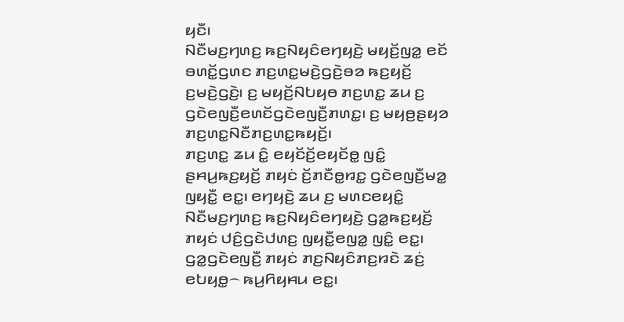ꤟꤢꤪ꤯
ꤡꤢꤪꤗꤢ꤬ꤚꤛꤢ꤬ ꤒꤢ꤬ꤡꤟꤢꤨꤕꤚꤟꤢꤧ꤬ ꤗꤟꤢꤩ꤬ꤜꤤ꤭ ꤕꤢꤩ ꤋꤛꤢꤩ꤭ꤞꤛꤢ ꤊꤢ꤬ꤛꤢ꤭ꤗꤢꤧ꤬ꤞꤢꤧ꤬ꤋꤤ ꤒꤢ꤬ꤟꤢꤩ꤬ ꤢ꤬ꤗꤢꤧ꤬ꤞꤢꤧ꤬꤯ ꤢ꤬ ꤗꤟꤢꤩ꤬ꤡꤝꤟꤥ ꤊꤢ꤬ꤛꤢ꤭ ꤘꤣ ꤢ꤬ ꤞꤢꤧꤕꤜꤢꤪ꤬ꤕꤛꤢꤩꤞꤢꤧꤕꤜꤢꤪ꤬ꤊꤛꤢ꤭꤯ ꤢ꤬ ꤗꤟꤥ꤬ꤔꤟꤤ ꤊꤢ꤬ꤛꤢ꤭ꤡꤢꤪꤊꤢ꤬ꤛꤢ꤭ꤒꤟꤢꤩ꤬꤯
ꤊꤢ꤬ꤛꤢ꤭ ꤘꤣ ꤢꤨ꤭ ꤕꤟꤢꤩꤢꤩ꤬ꤕꤟꤢꤩꤥ꤭ ꤜꤢꤨ꤭ ꤔꤌꤣ꤬ꤒꤢ꤬ꤟꤢꤩ꤬ ꤊꤟꤢꤦ ꤢꤩ꤬ꤊꤢꤪꤥ꤭ꤙꤢ꤭ ꤞꤢꤧꤕꤜꤢꤪ꤬ꤗꤤ꤭ ꤜꤟꤢꤪ꤭ ꤕꤢ꤭꤯ ꤕꤚꤟꤢꤧ꤬ ꤘꤣ ꤢ꤬ ꤗꤛꤢꤕꤟꤢꤨ꤭ ꤡꤢꤪꤗꤢ꤬ꤚꤛꤢ꤬ ꤒꤢ꤬ꤡꤟꤢꤨꤕꤚꤟꤢꤧ꤬ ꤞꤤ꤭ꤒꤢ꤬ꤟꤢꤩ꤬ ꤊꤟꤢꤦ ꤓꤢꤨ꤬ꤞꤢꤧꤓꤛꤢ꤬ ꤜꤟꤢꤪ꤭ꤕꤜꤤ꤭ ꤜꤢꤨ꤭ ꤕꤢ꤭꤯ ꤞꤤ꤭ꤞꤢꤧꤕꤜꤢꤪ꤬ ꤊꤟꤢꤦ ꤊꤢ꤬ꤡꤟꤢꤨꤊꤢ꤬ꤙꤢꤧ ꤘꤢꤦ꤬ ꤕꤝꤟꤥ꤭꤮ ꤒꤣ꤬ꤖꤟꤌꤣ ꤕꤢ꤭꤯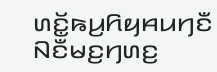ꤛꤢꤩ꤭ꤒꤣ꤬ꤖꤟꤌꤣꤚꤢꤪ ꤡꤢꤪꤗꤢ꤬ꤚꤛꤢ꤬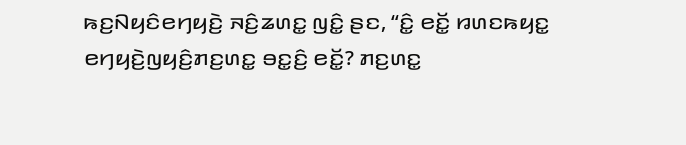ꤒꤢ꤬ꤡꤟꤢꤨꤕꤚꤟꤢꤧ꤬ ꤏꤢꤨ꤬ꤘꤛꤢ꤭ ꤜꤢꤨ꤭ ꤔꤢ, “ꤢꤨ꤭ ꤕꤢꤩ꤭ ꤙꤛꤢꤒꤟꤢ꤭ ꤕꤚꤟꤢꤧ꤬ꤜꤟꤢꤨ꤬ꤊꤢ꤬ꤛꤢ꤭ ꤋꤢ꤭ꤢꤨ꤬ ꤕꤢꤩ꤭? ꤊꤢ꤬ꤛꤢ꤭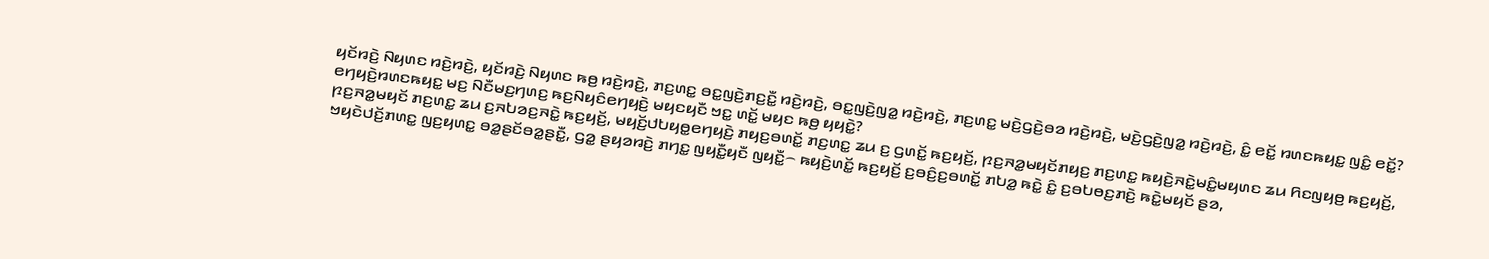ꤟꤢꤩꤙꤢꤧ꤬ ꤡꤟꤛꤢ ꤙꤢꤧ꤬ꤙꤢꤧ꤬, ꤟꤢꤩꤙꤢꤧ꤬ ꤡꤟꤛꤢ ꤒꤥ꤬ ꤙꤢꤧ꤬ꤙꤢꤧ꤬, ꤊꤢ꤬ꤛꤢ꤭ ꤋꤢ꤭ꤜꤢꤧ꤬ꤊꤢ꤬ꤢꤪ꤭ ꤙꤢꤧ꤬ꤙꤢꤧ꤬, ꤋꤢ꤭ꤜꤢꤧ꤬ꤜꤤ꤭ ꤙꤢꤧ꤬ꤙꤢꤧ꤬, ꤊꤢ꤬ꤛꤢ꤭ ꤗꤢꤧ꤬ꤞꤢꤧ꤬ꤋꤤ ꤙꤢꤧ꤬ꤙꤢꤧ꤬, ꤗꤢꤧ꤬ꤞꤢꤧ꤬ꤜꤤ꤭ ꤙꤢꤧ꤬ꤙꤢꤧ꤬, ꤢꤨ꤭ ꤕꤢꤩ꤭ ꤙꤛꤢꤒꤟꤢ꤭ ꤜꤢꤨ꤭ ꤕꤢꤩ꤭? ꤕꤚꤟꤢꤧ꤬ꤙꤛꤢꤒꤟꤢ꤭ ꤗꤢ꤬ ꤡꤢꤪꤗꤢ꤬ꤚꤛꤢ꤬ ꤒꤢ꤬ꤡꤟꤢꤨꤕꤚꤟꤢꤧ꤬ ꤗꤟꤢꤟꤢꤪ ꤠꤢ꤭ ꤛꤢꤩ꤭ ꤗꤟꤢ ꤒꤥ꤬ ꤟꤟꤢꤧ꤭?
ꤐꤢ꤬ꤏꤤ꤭ꤗꤟꤢꤩ ꤊꤢ꤬ꤛꤢ꤭ ꤘꤣ ꤢ꤬ꤏꤝꤤꤢ꤬ꤏꤢꤧ꤭ ꤒꤢ꤬ꤟꤢꤩ꤬, ꤗꤟꤢꤩ꤬ꤓꤝꤟꤥ꤭ꤕꤚꤟꤢꤧ꤬ ꤊꤟꤢ꤬ꤋꤛꤢꤩ꤭ ꤊꤢ꤬ꤛꤢ꤭ ꤘꤣ ꤢ꤬ ꤞꤛꤢꤩ꤭ ꤒꤢ꤬ꤟꤢꤩ꤬, ꤐꤢ꤬ꤏꤤ꤭ꤗꤟꤢꤩꤊꤟꤢ꤬ ꤊꤢ꤬ꤛꤢ꤭ ꤒꤟꤢꤧ꤬ꤏꤢꤧ꤭ꤗꤢꤨ꤭ꤗꤟꤛꤢ ꤘꤣ ꤖꤢꤜꤟꤥ꤬ ꤒꤢ꤬ꤟꤢꤩ꤬, ꤠꤟꤢꤧꤓꤢꤩ꤬ꤊꤛꤢ꤭ ꤜꤢ꤬ꤟꤛꤢ꤭ ꤋꤤ꤭ꤔꤢꤩꤋꤤ꤭ꤔꤢꤪ꤭, ꤞꤤ꤭ ꤔꤟꤤꤙꤢꤧ꤬ ꤊꤚꤢ꤭ ꤜꤟꤢꤪ꤭ꤟꤢꤪ ꤜꤟꤢꤪ꤭꤮ ꤒꤟꤢꤧ꤬ꤛꤢꤩ꤭ ꤒꤢ꤬ꤟꤢꤩ꤬ ꤢ꤬ꤋꤢꤨ꤬ꤢ꤬ꤋꤛꤢꤩ꤭ ꤊꤝꤤ꤭ ꤒꤢꤧ꤭ ꤢꤨ꤭ ꤢ꤬ꤋꤝꤥꤢ꤬ꤊꤢꤧ꤬ ꤒꤢꤧ꤭ꤗꤟꤢꤩ ꤔꤤ,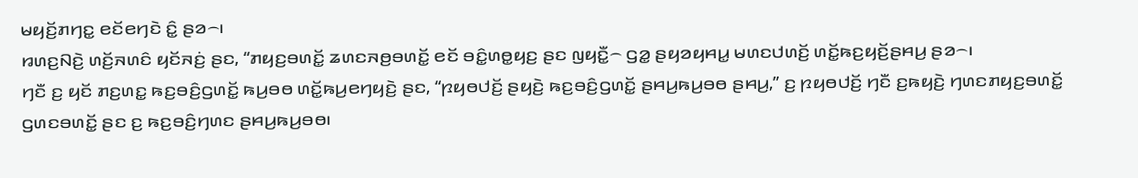ꤗꤟꤢꤩ꤬ꤊꤚꤢ꤭ ꤕꤢꤩꤕꤚꤢꤧ ꤢꤨ꤭ ꤔꤤ꤮꤯
ꤙꤛꤢ꤬ꤡꤢꤧ꤬ ꤛꤢꤩ꤬ꤏꤛꤢꤨ ꤟꤢꤩꤏꤢꤦ꤬ ꤔꤢ, “ꤊꤟꤢ꤬ꤋꤛꤢꤩ꤭ ꤘꤛꤢꤏꤥ꤬ꤋꤛꤢꤩ꤭ ꤕꤢꤩ ꤋꤢꤨ꤭ꤛꤥ꤭ꤟꤢ꤬ ꤔꤢ ꤜꤟꤢꤪ꤭꤮ ꤞꤤ꤭ ꤔꤟꤤꤟꤌꤣ꤭ ꤗꤛꤢꤓꤛꤢꤩ꤬ ꤛꤢꤩ꤭ꤒꤢ꤬ꤟꤢꤩ꤬ꤔꤌꤣ꤬ ꤔꤤ꤮꤯
ꤚꤢꤪ ꤢ꤬ ꤟꤢꤩ ꤊꤢ꤬ꤛꤢ꤭ ꤒꤢ꤬ꤋꤢꤨ꤬ꤞꤛꤢꤩ꤭ ꤒꤣ꤬ꤋꤥ ꤛꤢꤩ꤭ꤒꤣ꤬ꤕꤚꤟꤢꤧ꤬ ꤔꤢ, “ꤐꤟꤥꤓꤢꤩ꤬ ꤔꤟꤢꤧ꤬ ꤒꤢ꤬ꤋꤢꤨ꤬ꤞꤛꤢꤩ꤭ ꤔꤌꤣ꤬ꤒꤣ꤬ꤋꤥ ꤔꤌꤣ꤬,” ꤢ꤬ ꤐꤟꤥꤓꤢꤩ꤬ ꤚꤢꤪ ꤢ꤬ꤒꤟꤢꤧ꤬ ꤚꤛꤢꤊꤟꤢ꤬ꤋꤛꤢꤩ꤭ ꤞꤛꤢꤋꤛꤢꤩ꤭ ꤔꤢ ꤢ꤬ ꤒꤢ꤬ꤋꤢꤨ꤬ꤚꤛꤢ ꤔꤌꤣ꤬ꤒꤣ꤬ꤋꤥ꤯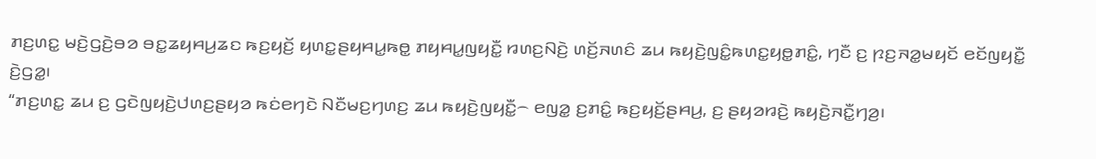ꤊꤢ꤬ꤛꤢ꤭ ꤗꤢꤧ꤬ꤞꤢꤧ꤬ꤋꤤ ꤋꤢ꤭ꤘꤟꤌꤣ꤬ꤘꤢ ꤒꤢ꤬ꤟꤢꤩ꤬ ꤟꤛꤢ꤭ꤔꤟꤌꤣ꤭ꤒꤥ꤭ ꤊꤟꤌꤣ꤭ꤜꤟꤢꤪ꤭ ꤙꤛꤢ꤬ꤡꤢꤧ꤬ ꤛꤢꤩ꤬ꤏꤛꤢꤨ ꤘꤣ ꤒꤟꤢꤧ꤬ꤜꤢꤨ꤭ꤒꤛꤢ꤭ꤟꤥ꤭ꤊꤢꤨ꤭, ꤚꤢꤪ ꤢ꤬ ꤐꤢ꤬ꤏꤤ꤭ꤗꤟꤢꤩ ꤕꤢꤩꤜꤟꤢꤪ꤭ ꤢꤧ꤬ꤞꤤ꤭꤯
“ꤊꤢ꤬ꤛꤢ꤭ ꤘꤣ ꤢ꤬ ꤞꤢꤧꤜꤟꤢꤧ꤬ꤓꤛꤢ꤬ꤔꤟꤤ ꤒꤢꤦꤕꤚꤢꤧ ꤡꤢꤪꤗꤢ꤬ꤚꤛꤢ꤬ ꤘꤣ ꤒꤟꤢꤧ꤬ꤜꤟꤢꤪ꤭꤮ ꤕꤜꤤ꤭ ꤢ꤬ꤊꤢꤨ꤭ ꤒꤢ꤬ꤟꤢꤩ꤬ꤔꤌꤣ꤬, ꤢ꤬ ꤔꤟꤤꤙꤢꤧ꤬ ꤒꤟꤢꤧ꤬ꤏꤢꤪ꤭ꤚꤤ꤬꤯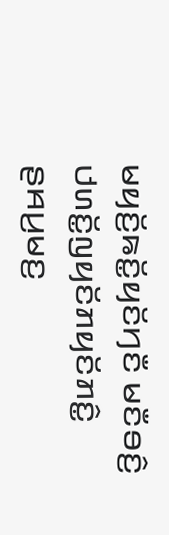ꤗꤟꤢꤩ꤬ꤒꤢꤩ꤭ꤟꤢꤩꤚꤢꤪ ꤗꤢꤪꤋꤢꤨ꤬ ꤓꤛꤢꤩ꤭ꤜꤟꤢꤩꤊꤟꤢꤩꤊꤢꤨ꤭ ꤔꤌꤣ꤬ꤗꤢ꤬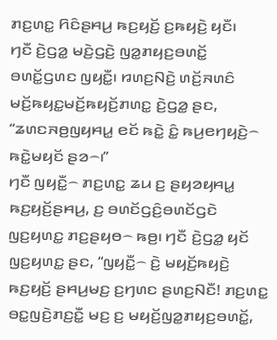ꤊꤢ꤬ꤛꤢ꤭ ꤖꤢꤨꤔꤌꤣ꤬ ꤒꤢ꤬ꤟꤢꤩ꤬ ꤢ꤬ꤒꤟꤢꤧ꤬ ꤟꤢꤪ꤯
ꤚꤢꤪ ꤢꤧ꤬ꤞꤤ꤭ ꤗꤢꤧ꤬ꤞꤢꤧ꤬ ꤜꤤ꤭ꤊꤟꤢ꤬ꤋꤛꤢꤩ꤭ ꤋꤛꤢꤩ꤭ꤞꤛꤢ ꤜꤟꤢꤪ꤭꤯ ꤙꤛꤢ꤬ꤡꤢꤧ꤬ ꤛꤢꤩ꤬ꤏꤛꤢꤨ ꤗꤢꤩ꤬ꤒꤟꤢ꤭ꤗꤢꤩ꤬ꤒꤟꤢꤩ꤬ꤊꤛꤢ꤭ ꤢꤧ꤬ꤞꤤ꤭ ꤔꤢ, “ꤘꤛꤢꤏꤥ꤬ꤜꤟꤌꤣ꤭ ꤕꤢꤩ ꤒꤢꤧ꤭ ꤢꤨ꤭ ꤒꤣ꤬ꤕꤚꤟꤢꤧ꤬꤮ ꤒꤢꤧ꤭ꤗꤟꤢꤩ ꤔꤤ꤮꤯”
ꤚꤢꤪ ꤜꤟꤢꤪ꤭꤮ ꤊꤢ꤬ꤛꤢ꤭ ꤘꤣ ꤢ꤬ ꤔꤟꤤꤟꤌꤣ꤭ ꤒꤢ꤬ꤟꤢꤩ꤬ꤔꤌꤣ꤬, ꤢ꤬ ꤋꤛꤢꤩꤞꤢꤨ꤬ꤋꤛꤢꤩꤞꤢꤧ ꤜꤢ꤬ꤟꤛꤢ꤭ ꤊꤢ꤬ꤔꤟꤥ꤮ ꤒꤥ꤬꤯ ꤚꤢꤪ ꤢꤧ꤬ꤞꤤ꤭ ꤟꤢꤩ ꤜꤢ꤬ꤟꤛꤢ꤭ ꤔꤢ, “ꤜꤟꤢꤪ꤭꤮ ꤢꤧ꤬ ꤗꤟꤢꤩ꤬ꤒꤟꤢꤧ꤬ ꤒꤢ꤬ꤟꤢꤩ꤬ ꤔꤌꤣ꤬ꤗꤢ꤬ ꤢ꤬ꤚꤛꤢ ꤔꤛꤢ꤬ꤡꤢꤪ! ꤊꤢ꤬ꤛꤢ꤭ ꤋꤢ꤭ꤜꤢꤧ꤬ꤊꤢ꤬ꤢꤪ꤭ ꤗꤢ꤬ ꤢ꤬ ꤗꤟꤢꤩ꤬ꤜꤤ꤭ꤊꤟꤢ꤬ꤋꤛꤢꤩ꤭,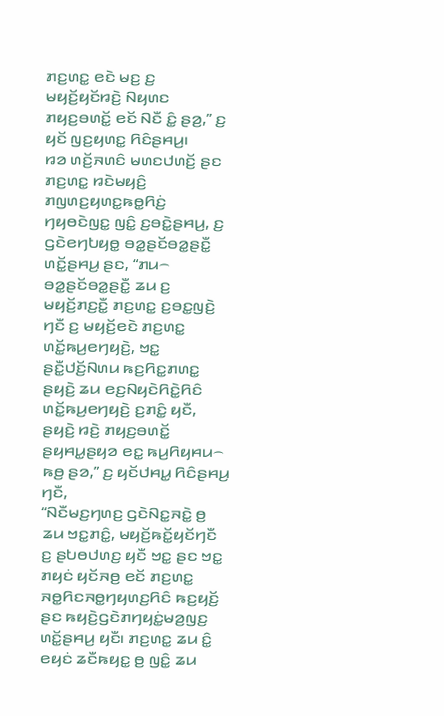ꤊꤢ꤬ꤛꤢ꤭ ꤕꤢꤧ ꤗꤢ꤬ ꤢ꤬ ꤗꤟꤢꤩ꤬ꤟꤢꤩꤙꤢꤧ꤬ ꤡꤟꤛꤢ ꤊꤟꤢ꤬ꤋꤛꤢꤩ꤭ ꤕꤢꤩ ꤡꤢꤪ ꤢꤨ꤭ ꤔꤤ꤬,” ꤢ꤬ ꤟꤢꤩ ꤜꤢ꤬ꤟꤛꤢ꤭ ꤖꤢꤨꤔꤌꤣ꤬꤯
ꤙꤤ ꤛꤢꤩ꤬ꤏꤛꤢꤨ ꤗꤛꤢꤓꤛꤢꤩ꤬ ꤔꤢ ꤊꤢ꤬ꤛꤢ꤭ ꤙꤢꤧꤗꤟꤢꤨ꤬ ꤊꤜꤛꤢ꤬ꤟꤛꤢ꤭ꤒꤥ꤭ꤖꤢꤦ꤬ ꤚꤟꤥꤢꤧꤜꤢ꤭ ꤜꤢꤨ꤭ ꤢ꤬ꤋꤢꤧ꤭ꤔꤌꤣ꤬, ꤢ꤬ ꤞꤢꤧꤕꤚꤝꤟꤥ꤭ ꤋꤤ꤭ꤔꤢꤩꤋꤤ꤭ꤔꤢꤪ꤭ ꤛꤢꤩ꤭ꤔꤌꤣ꤬ ꤔꤢ, “ꤊꤣ꤮ ꤋꤤ꤭ꤔꤢꤩꤋꤤ꤭ꤔꤢꤪ꤭ ꤘꤣ ꤢ꤬ ꤗꤟꤢꤩ꤬ꤊꤢ꤬ꤢꤪ꤭ ꤊꤢ꤬ꤛꤢ꤭ ꤢ꤬ꤋꤢ꤭ꤜꤢꤧ꤬ ꤚꤢꤪ ꤢ꤬ ꤗꤟꤢꤩ꤬ꤕꤢꤧ ꤊꤢ꤬ꤛꤢ꤭ ꤛꤢꤩ꤭ꤒꤣ꤬ꤕꤚꤟꤢꤧ꤬, ꤠꤢ꤭ ꤔꤢꤪ꤭ꤓꤢꤩ꤬ꤡꤛꤣ ꤒꤢ꤬ꤖꤢ꤭ꤊꤛꤢ꤭ ꤔꤟꤢꤧ꤬ ꤘꤣ ꤕꤢ꤬ꤡꤟꤢꤧꤖꤢꤧ꤭ꤖꤢꤨ ꤛꤢꤩ꤭ꤒꤣ꤬ꤕꤚꤟꤢꤧ꤬ ꤢ꤬ꤊꤢꤨ꤭ ꤟꤢꤪ, ꤔꤟꤢꤧ꤬ ꤙꤢꤧ꤬ ꤊꤟꤢ꤬ꤋꤛꤢꤩ꤭ ꤔꤟꤌꤣ꤭ꤔꤟꤤ ꤕꤢ꤭ ꤒꤣ꤬ꤖꤟꤌꤣ꤮ ꤒꤥ꤬ ꤔꤤ,” ꤢ꤬ ꤟꤢꤩꤓꤌꤣ꤭ ꤖꤢꤨꤔꤌꤣ꤬ ꤚꤢꤪ,
“ꤡꤢꤪꤗꤢ꤬ꤚꤛꤢ꤬ ꤞꤢꤧꤡꤢ꤭ꤏꤢꤧ꤭ ꤥ꤬ ꤘꤣ ꤠꤢ꤭ꤊꤢꤨ꤭, ꤗꤟꤢꤩ꤬ꤒꤢꤩ꤭ꤟꤢꤩꤚꤢꤪ ꤢ꤬ ꤔꤝꤥꤓꤛꤢ꤬ ꤟꤢꤪ ꤠꤢ꤭ ꤔꤢ ꤠꤢ꤭ ꤊꤟꤢꤦ ꤟꤢꤩꤏꤥ꤬ ꤕꤢꤩ ꤊꤢ꤬ꤛꤢ꤭ ꤏꤥ꤭ꤖꤢꤏꤥ꤭ꤚꤟꤛꤢ꤬ꤖꤢꤨ ꤒꤢ꤬ꤟꤢꤩ꤬ ꤔꤢ ꤒꤟꤢꤧ꤬ꤞꤢꤧꤊꤚꤟꤢꤦ꤭ꤗꤤ꤬ꤜꤢ꤬ ꤛꤢꤩ꤭ꤔꤌꤣ꤬ ꤟꤢꤪ꤯ ꤊꤢ꤬ꤛꤢ꤭ ꤘꤣ ꤢꤨ꤭ ꤕꤟꤢꤦ ꤘꤢꤪꤒꤟꤢ꤭ ꤥ꤬ ꤜꤢꤨ꤭ ꤘꤣ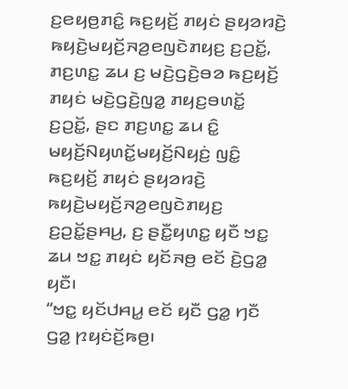ꤢ꤬ꤕꤟꤥ꤬ꤊꤢꤨ꤭ ꤒꤢ꤬ꤟꤢꤩ꤬ ꤊꤟꤢꤦ ꤔꤟꤤꤙꤢꤧ꤬ ꤒꤟꤢꤧ꤬ꤗꤟꤢꤩ꤬ꤏꤤ꤬ꤕꤜꤢꤧꤊꤟꤢ꤬ ꤢ꤬ꤑꤢꤩ꤭, ꤊꤢ꤬ꤛꤢ꤭ ꤘꤣ ꤢ꤬ ꤗꤢꤧ꤬ꤞꤢꤧ꤬ꤋꤤ ꤒꤢ꤬ꤟꤢꤩ꤬ ꤊꤟꤢꤦ ꤗꤢꤧ꤬ꤞꤢꤧ꤬ꤜꤤ꤭ ꤊꤟꤢ꤬ꤋꤛꤢꤩ꤭ ꤢ꤬ꤑꤢꤩ꤭, ꤔꤢ ꤊꤢ꤬ꤛꤢ꤭ ꤘꤣ ꤢꤨ꤭ ꤗꤟꤢꤩ꤬ꤡꤟꤛꤢꤩ꤭ꤗꤟꤢꤩ꤬ꤡꤟꤢꤦ꤬ ꤜꤢꤨ꤭ ꤒꤢ꤬ꤟꤢꤩ꤬ ꤊꤟꤢꤦ ꤔꤟꤤꤙꤢꤧ꤬ ꤒꤟꤢꤧ꤬ꤗꤟꤢꤩ꤬ꤏꤤ꤬ꤕꤜꤢꤧꤊꤟꤢ꤬ ꤢ꤬ꤑꤢꤩ꤭ꤔꤌꤣ꤬, ꤢ꤬ ꤔꤢꤪ꤭ꤟꤛꤢ꤭ ꤟꤢꤪ ꤠꤢ꤭ ꤘꤣ ꤠꤢ꤭ ꤊꤟꤢꤦ ꤟꤢꤩꤏꤥ꤬ ꤕꤢꤩ ꤢꤧ꤬ꤞꤤ꤭ ꤟꤢꤪ꤯
“ꤠꤢ꤭ ꤟꤢꤩꤓꤌꤣ꤭ ꤕꤢꤩ ꤟꤢꤪ ꤞꤤ꤭ ꤚꤢꤪ ꤞꤤ꤭ ꤐꤟꤢꤦꤢꤩ꤬ꤒꤥ꤬꤯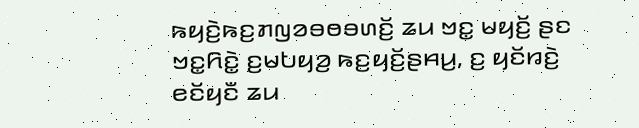ꤒꤟꤢꤧ꤬ꤒꤢ꤬ꤊꤜꤤꤋꤥꤋꤛꤢꤩ꤬ ꤘꤣ ꤠꤢ꤭ ꤗꤟꤢꤩ꤬ ꤔꤢ ꤠꤢ꤭ꤖꤢꤧ꤭ ꤢ꤬ꤗꤝꤟꤤ꤬ ꤒꤢ꤬ꤟꤢꤩ꤬ꤔꤌꤣ꤬, ꤢ꤬ ꤟꤢꤩꤙꤢꤧ꤬ ꤕꤢꤩꤟꤢꤪ ꤘꤣ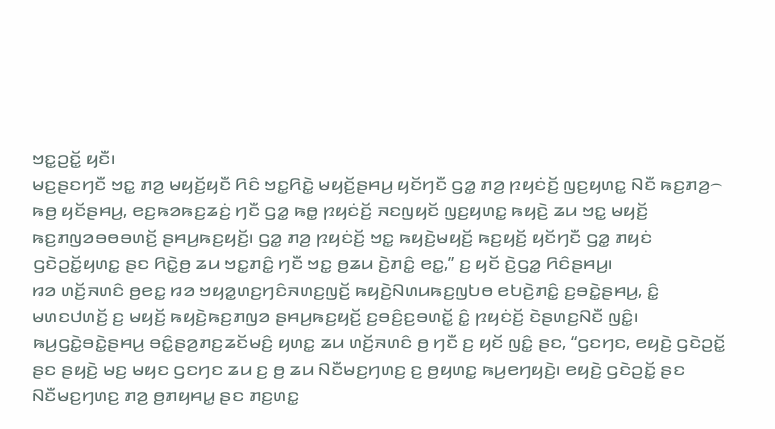ꤠꤢ꤭ꤑꤢꤩ꤭ ꤟꤢꤪ꤯
ꤗꤢ꤬ꤔꤢꤚꤢꤪ ꤠꤢ꤭ ꤊꤤ꤬ ꤗꤟꤢꤩ꤬ꤟꤢꤪ ꤖꤢꤨ ꤠꤢ꤭ꤖꤢꤧ꤭ ꤗꤟꤢꤩ꤬ꤔꤌꤣ꤬ ꤟꤢꤩꤚꤢꤪ ꤞꤤ꤭ ꤊꤤ꤬ ꤐꤟꤢꤦꤢꤩ꤬ ꤜꤢ꤬ꤟꤛꤢ꤭ ꤡꤢꤪ ꤒꤢ꤬ꤊꤤ꤬꤮ ꤒꤥ꤬ ꤟꤢꤩꤔꤌꤣ꤬, ꤕꤢ꤬ꤒꤤꤒꤢ꤬ꤘꤢꤦ꤬ ꤚꤢꤪ ꤞꤤ꤭ ꤒꤥ꤭ ꤐꤟꤢꤦꤢꤩ꤬ ꤏꤢꤜꤟꤢꤩ ꤜꤢ꤬ꤟꤛꤢ꤭ ꤒꤟꤢꤧ꤬ ꤘꤣ ꤠꤢ꤭ ꤗꤟꤢꤩ꤬ ꤒꤢ꤬ꤊꤜꤤꤋꤥꤋꤛꤢꤩ꤬ ꤔꤌꤣ꤬ꤒꤢ꤬ꤟꤢꤩ꤬꤯ ꤞꤤ꤭ ꤊꤤ꤬ ꤐꤟꤢꤦꤢꤩ꤬ ꤠꤢ꤭ ꤒꤟꤢꤧ꤬ꤗꤟꤢꤩ꤬ ꤒꤢ꤬ꤟꤢꤩ꤬ ꤟꤢꤩꤚꤢꤪ ꤞꤤ꤭ ꤊꤟꤢꤦ ꤞꤢꤧꤑꤢꤩ꤭ꤟꤛꤢ꤭ ꤔꤢ ꤖꤢꤧ꤭ꤥ꤬ ꤘꤣ ꤠꤢ꤭ꤊꤢꤨ꤭ ꤚꤢꤪ ꤠꤢ꤭ ꤥ꤬ꤘꤣ ꤢꤧ꤬ꤊꤢꤨ꤭ ꤕꤢ꤭,” ꤢ꤬ ꤟꤢꤩ ꤢꤧ꤬ꤞꤤ꤭ ꤖꤢꤨꤔꤌꤣ꤬꤯
ꤙꤤ ꤛꤢꤩ꤬ꤏꤛꤢꤨ ꤥ꤬ꤕꤢ꤭ ꤙꤤ ꤠꤟꤤ꤭ꤛꤢ꤬ꤚꤢꤨꤏꤛꤢ꤬ꤜꤢꤩ꤬ ꤒꤟꤢꤧ꤬ꤡꤛꤣꤒꤢ꤬ꤜꤝꤥ ꤕꤝꤢꤧ꤬ꤊꤢꤨ꤭ ꤢ꤬ꤋꤢꤧ꤭ꤔꤌꤣ꤬, ꤢꤨ꤭ ꤗꤛꤢꤓꤛꤢꤩ꤬ ꤢ꤬ ꤗꤟꤢꤩ꤬ ꤒꤟꤢꤧ꤬ꤒꤢ꤬ꤊꤜꤤ ꤔꤌꤣ꤬ꤒꤢ꤬ꤟꤢꤩ꤬ ꤢ꤬ꤋꤢꤨ꤬ꤢ꤬ꤋꤛꤢꤩ꤭ ꤢꤨ꤭ ꤐꤟꤢꤦꤢꤩ꤬ ꤢꤧꤔꤛꤢ꤬ꤡꤢꤪ ꤜꤢꤨ꤭꤯
ꤒꤣ꤬ꤞꤢꤧ꤭ꤋꤢꤧ꤭ꤔꤌꤣ꤬ ꤋꤢꤨ꤭ꤔꤤ꤬ꤊꤢ꤬ꤘꤢꤩꤗꤢꤨ꤬ ꤟꤛꤢ꤭ ꤘꤣ ꤛꤢꤩ꤬ꤏꤛꤢꤨ ꤥ꤬ ꤚꤢꤪ ꤢ꤬ ꤟꤢꤩ ꤜꤢꤨ꤭ ꤔꤢ, “ꤞꤢꤚꤢ, ꤕꤟꤢꤧ꤬ ꤞꤢꤧꤑꤢꤩ꤭ ꤔꤢ ꤔꤟꤢꤧ꤬ ꤗꤢ꤬ ꤗꤟꤢ ꤞꤢꤚꤢ ꤘꤣ ꤢ꤬ ꤥ꤬ ꤘꤣ ꤡꤢꤪꤗꤢ꤬ꤚꤛꤢ꤬ ꤢ꤬ ꤥ꤬ꤟꤛꤢ꤭ ꤒꤣ꤬ꤕꤚꤟꤢꤧ꤬꤯ ꤕꤟꤢꤧ꤬ ꤞꤢꤧꤑꤢꤩ꤭ ꤔꤢ ꤡꤢꤪꤗꤢ꤬ꤚꤛꤢ꤬ ꤊꤤ꤬ ꤥ꤬ꤊꤟꤌꤣ꤭ ꤔꤢ ꤊꤢ꤬ꤛꤢ꤭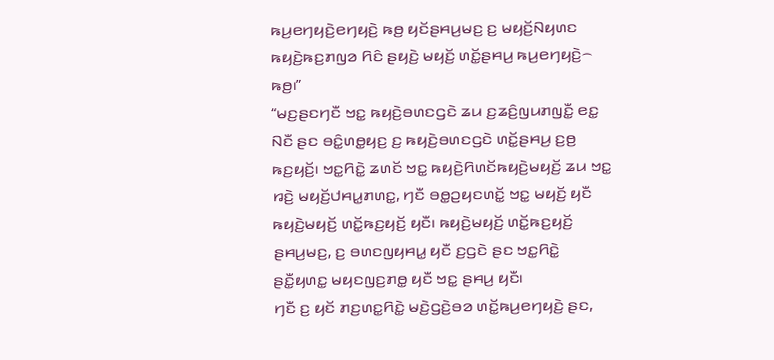ꤒꤣ꤬ꤕꤚꤟꤢꤧ꤬ꤕꤚꤟꤢꤧ꤬ ꤒꤥ꤬ ꤟꤢꤩꤔꤌꤣ꤬ꤗꤢ꤬ ꤢ꤬ ꤗꤟꤢꤩ꤬ꤡꤟꤛꤢ ꤒꤟꤢꤧ꤬ꤒꤢ꤬ꤊꤜꤤ ꤖꤢꤨ ꤔꤟꤢꤧ꤬ ꤗꤟꤢꤩ꤬ ꤛꤢꤩ꤭ꤔꤌꤣ꤬ ꤒꤣ꤬ꤕꤚꤟꤢꤧ꤬꤮ ꤒꤥ꤬꤯”
“ꤗꤢ꤬ꤔꤢꤚꤢꤪ ꤠꤢ꤭ ꤒꤟꤢꤧ꤬ꤋꤛꤢꤞꤢꤧ ꤘꤣ ꤢ꤬ꤘꤢꤨ꤬ꤜꤣꤊꤜꤢꤪ꤭ ꤕꤢ꤭ ꤡꤢꤪ ꤔꤢ ꤋꤢꤨ꤭ꤛꤥ꤭ꤟꤢ꤬ ꤢ꤬ ꤒꤟꤢꤧ꤬ꤋꤛꤢꤞꤢꤧ ꤛꤢꤩ꤭ꤔꤌꤣ꤬ ꤢ꤬ꤥ꤬ ꤒꤢ꤬ꤟꤢꤩ꤬꤯ ꤠꤢ꤭ꤖꤢꤧ꤭ ꤘꤛꤢꤩ ꤠꤢ꤭ ꤒꤟꤢꤧ꤬ꤖꤛꤢꤩꤒꤟꤢꤧ꤬ꤗꤟꤢꤩ꤬ ꤘꤣ ꤠꤢ꤭ ꤙꤢꤧ꤬ ꤗꤟꤢꤩ꤬ꤓꤌꤣ꤭ꤊꤛꤢ꤭, ꤚꤢꤪ ꤋꤥ꤭ꤑꤟꤢꤛꤢꤩ꤭ ꤠꤢ꤭ ꤗꤟꤢꤩ꤬ ꤟꤢꤪ ꤒꤟꤢꤧ꤬ꤗꤟꤢꤩ꤬ ꤛꤢꤩ꤭ꤒꤢ꤬ꤟꤢꤩ꤬ ꤟꤢꤪ꤯ ꤒꤟꤢꤧ꤬ꤗꤟꤢꤩ꤬ ꤛꤢꤩ꤭ꤒꤢ꤬ꤟꤢꤩ꤬ ꤔꤌꤣ꤬ꤗꤢ꤬, ꤢ꤬ ꤋꤛꤢꤜꤟꤌꤣ꤭ ꤟꤢꤪ ꤢ꤬ꤞꤢꤧ ꤔꤢ ꤠꤢ꤭ꤖꤢꤧ꤭ ꤔꤢꤪ꤭ꤟꤛꤢ꤭ ꤗꤟꤢꤜꤢ꤬ꤊꤥ꤭ ꤟꤢꤪ ꤠꤢ꤭ ꤔꤌꤣ꤬ ꤟꤢꤪ꤯
ꤚꤢꤪ ꤢ꤬ ꤟꤢꤩ ꤊꤢ꤬ꤛꤢ꤭ꤖꤢꤧ꤭ ꤗꤢꤧ꤬ꤞꤢꤧ꤬ꤋꤤ ꤛꤢꤩ꤭ꤒꤣ꤬ꤕꤚꤟꤢꤧ꤬ ꤔꤢ,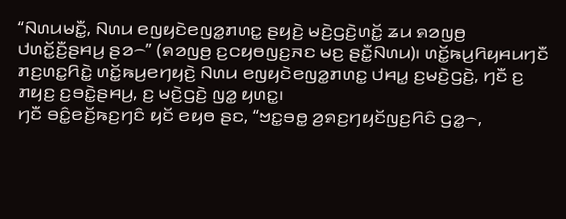“ꤡꤛꤣꤗꤢꤪ꤭, ꤡꤛꤣ ꤕꤜꤟꤢꤧꤕꤜꤤ꤭ꤊꤛꤢ꤭ ꤔꤟꤢꤧ꤬ ꤗꤢꤧ꤬ꤞꤢꤧ꤬ꤛꤢꤩ꤭ ꤘꤣ ꤎꤤꤜꤥ꤬ ꤓꤛꤢꤩ꤭ꤢꤪ꤬ꤔꤌꤣ꤬ ꤔꤤ꤮” (ꤎꤤꤜꤥ꤬ ꤢ꤬ꤍꤟꤥꤜꤢ꤬ꤏꤢ ꤗꤢ꤬ ꤔꤢꤪ꤭ꤡꤛꤣ)꤯ ꤛꤢꤩ꤭ꤒꤣ꤬ꤖꤟꤌꤣꤚꤢꤪ ꤊꤢ꤬ꤛꤢ꤭ꤖꤢꤧ꤭ ꤛꤢꤩ꤭ꤒꤣ꤬ꤕꤚꤟꤢꤧ꤬ ꤡꤛꤣ ꤕꤜꤟꤢꤧꤕꤜꤤ꤭ꤊꤛꤢ꤭ ꤓꤌꤣ꤭ ꤢ꤬ꤗꤢꤧ꤬ꤞꤢꤧ꤬, ꤚꤢꤪ ꤢ꤬ ꤊꤟꤢ꤬ ꤢ꤬ꤋꤢꤧ꤭ꤔꤌꤣ꤬, ꤢ꤬ ꤗꤢꤧ꤬ꤞꤢꤧ꤬ ꤜꤤ꤭ ꤟꤛꤢ꤭꤯
ꤚꤢꤪ ꤋꤢꤨ꤭ꤕꤢꤩ꤬ꤒꤢ꤬ꤚꤢꤨ ꤟꤢꤩ ꤕꤟꤥ ꤔꤢ, “ꤠꤢ꤭ꤋꤥ꤭ ꤤ꤬ꤎꤢ꤬ꤚꤟꤢꤩꤜꤢ꤬ꤖꤢꤨ ꤞꤤ꤭꤮,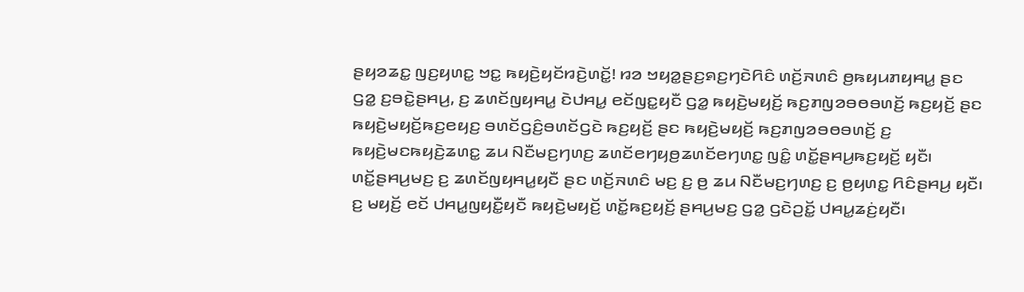ꤔꤟꤤꤘꤢ꤭ ꤜꤢ꤬ꤟꤛꤢ꤭ ꤠꤢ꤭ ꤒꤟꤢꤧ꤬ꤟꤢꤩꤙꤢꤧ꤬ꤛꤢꤩ꤭! ꤙꤤ ꤠꤟꤤ꤭ꤔꤢ꤬ꤎꤢ꤬ꤚꤢꤧꤖꤢꤨ ꤛꤢꤩ꤬ꤏꤛꤢꤨ ꤥ꤬ꤒꤟꤣꤊꤟꤌꤣ꤭ ꤔꤢ ꤞꤤ꤭ ꤢ꤬ꤋꤢꤧ꤭ꤔꤌꤣ꤬, ꤢ꤬ ꤘꤛꤢꤩꤜꤟꤌꤣ꤭ ꤢꤧꤓꤌꤣ꤭ ꤕꤢꤩꤜꤢ꤭ꤟꤢꤪ ꤞꤤ꤭ ꤒꤟꤢꤧ꤬ꤗꤟꤢꤩ꤬ ꤒꤢ꤬ꤊꤜꤤꤋꤥꤋꤛꤢꤩ꤬ ꤒꤢ꤬ꤟꤢꤩ꤬ ꤔꤢ ꤒꤟꤢꤧ꤬ꤗꤟꤢꤩ꤬ꤒꤢ꤬ꤕꤟꤢ꤬ ꤋꤛꤢꤩꤞꤢꤨ꤬ꤋꤛꤢꤩꤞꤢꤧ ꤒꤢ꤬ꤟꤢꤩ꤬ ꤔꤢ ꤒꤟꤢꤧ꤬ꤗꤟꤢꤩ꤬ ꤒꤢ꤬ꤊꤜꤤꤋꤥꤋꤛꤢꤩ꤬ ꤢ꤬ ꤒꤟꤢꤧ꤬ꤗꤢꤒꤟꤢꤧ꤬ꤘꤛꤢ꤭ ꤘꤣ ꤡꤢꤪꤗꤢ꤬ꤚꤛꤢ꤬ ꤘꤛꤢꤩꤕꤚꤟꤥ꤬ꤘꤛꤢꤩꤕꤚꤛꤢ꤭ ꤜꤢꤨ꤭ ꤛꤢꤩ꤭ꤔꤌꤣ꤬ꤒꤢ꤬ꤟꤢꤩ꤬ ꤟꤢꤪ꤯ ꤛꤢꤩ꤭ꤔꤌꤣ꤬ꤗꤢ꤬ ꤢ꤬ ꤘꤛꤢꤩꤜꤟꤌꤣ꤭ꤟꤢꤪ ꤔꤢ ꤛꤢꤩ꤬ꤏꤛꤢꤨ ꤗꤢ꤬ ꤢ꤬ ꤥ꤬ ꤘꤣ ꤡꤢꤪꤗꤢ꤬ꤚꤛꤢ꤬ ꤢ꤬ ꤥ꤬ꤟꤛꤢ꤭ ꤖꤢꤨꤔꤌꤣ꤬ ꤟꤢꤪ꤯ ꤢ꤬ ꤗꤟꤢꤩ꤬ ꤕꤢꤩ ꤓꤌꤣ꤭ꤜꤟꤢꤪ꤭ꤟꤢꤪ ꤒꤟꤢꤧ꤬ꤗꤟꤢꤩ꤬ ꤛꤢꤩ꤭ꤒꤢ꤬ꤟꤢꤩ꤬ ꤔꤌꤣ꤬ꤗꤢ꤬ ꤞꤤ꤭ ꤞꤢꤧꤑꤢꤩ꤭ ꤓꤌꤣ꤭ꤘꤢꤦ꤬ꤟꤢꤪ꤯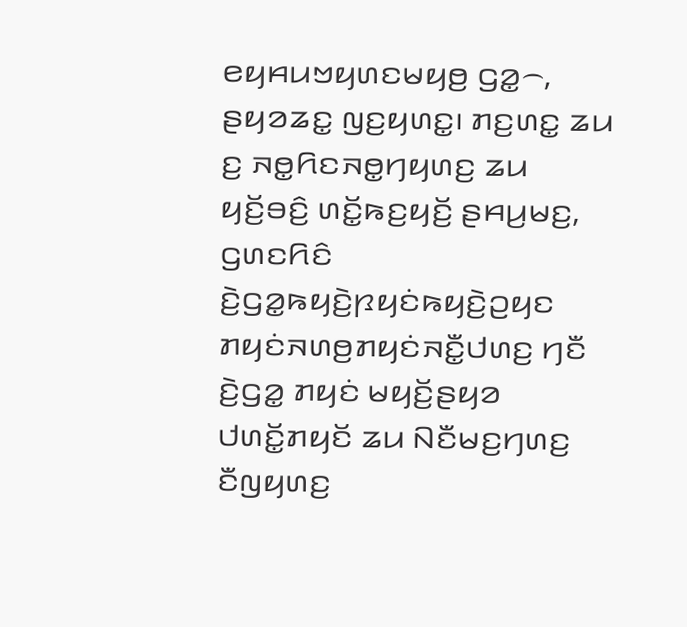ꤕꤟꤌꤣꤠꤟꤛꤢꤗꤟꤥ꤬ ꤞꤤ꤭꤮, ꤔꤟꤤꤘꤢ꤭ ꤜꤢ꤬ꤟꤛꤢ꤭꤯ ꤊꤢ꤬ꤛꤢ꤭ ꤘꤣ ꤢ꤬ ꤏꤥ꤭ꤖꤢꤏꤥ꤭ꤚꤟꤛꤢ꤬ ꤘꤣ ꤟꤢꤩ꤬ꤋꤢꤨ꤬ ꤛꤢꤩ꤭ꤒꤢ꤬ꤟꤢꤩ꤬ ꤔꤌꤣ꤬ꤗꤢ꤬, ꤞꤛꤢꤖꤢꤨ ꤢꤧ꤬ꤞꤤ꤭ꤒꤟꤢꤧ꤬ꤐꤟꤢꤦꤒꤟꤢꤧ꤬ꤑꤟꤢ ꤊꤟꤢꤦꤏꤛꤥ꤬ꤊꤟꤢꤦꤏꤢꤪ꤭ꤓꤛꤢ꤬ ꤚꤢꤪ ꤢꤧ꤬ꤞꤤ꤭ ꤊꤟꤢꤦ ꤗꤟꤢꤩ꤬ꤔꤟꤤ ꤓꤛꤢꤩ꤭ꤊꤟꤢꤩ ꤘꤣ ꤡꤢꤪꤗꤢ꤬ꤚꤛꤢ꤬ ꤢꤪꤜꤟꤛꤢ꤬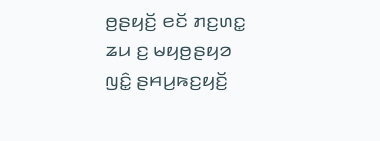ꤥ꤬ꤔꤟꤢꤩ꤬ ꤕꤢꤩ ꤊꤢ꤬ꤛꤢ꤭ ꤘꤣ ꤢ꤬ ꤗꤟꤥ꤬ꤔꤟꤤ ꤜꤢꤨ꤭ ꤔꤌꤣ꤬ꤒꤢ꤬ꤟꤢꤩ꤬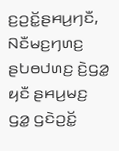ꤢ꤬ꤑꤢꤩ꤭ꤔꤌꤣ꤬ꤚꤢꤪ, ꤡꤢꤪꤗꤢ꤬ꤚꤛꤢ꤬ ꤔꤝꤥꤓꤛꤢ꤬ ꤢꤧ꤬ꤞꤤ꤭ ꤟꤢꤪ ꤔꤌꤣ꤬ꤗꤢ꤬ ꤞꤤ꤭ ꤞꤢꤧꤑꤢꤩ꤭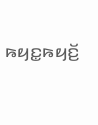ꤒꤟꤢ꤭ꤒꤟꤢꤩ꤬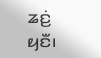ꤘꤢꤦ꤬ ꤟꤢꤪ꤯